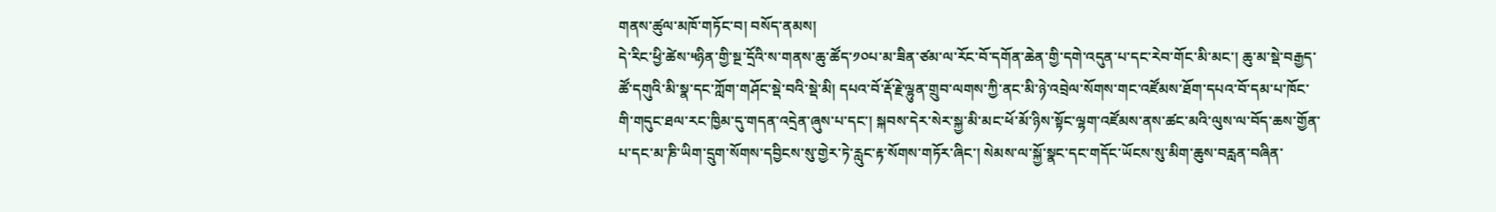གནས་ཚུལ་མཁོ་གཏོང་བ། བསོད་ནམས།
དེ་རིང་ཕྱི་ཚེས་༥ཉིན་གྱི་སྔ་དྲོའི་ས་གནས་ཆུ་ཚོད་༡༠པ་མ་ཟིན་ཙམ་ལ་རོང་བོ་དགོན་ཆེན་གྱི་དགེ་འདུན་པ་དང་རེབ་གོང་མི་མང་། ཆུ་མ་སྡེ་བརྒྱད་ཚོ་དགུའི་མི་སྣ་དང་ཀློག་གཤོང་སྡེ་བའི་སྡེ་མི། དཔའ་བོ་རྡོ་རྗེ་ལྷུན་གྲུབ་ལགས་ཀྱི་ནང་མི་ཉེ་འབྲེལ་སོགས་གང་འཛོམས་ཐོག་དཔའ་བོ་དམ་པ་ཁོང་གི་གདུང་ཐལ་རང་ཁྱིམ་དུ་གདན་འདྲེན་ཞུས་པ་དང་། སྐབས་དེར་སེར་སྐྱ་མི་མང་ཕོ་མོ་ཉིས་སྟོང་ལྷག་འཛོམས་ནས་ཚང་མའི་ལུས་ལ་བོད་ཆས་གྱོན་པ་དང་མ་ཎི་ཡིག་དྲུག་སོགས་དབྱིངས་སུ་གྱེར་ཏེ་རླུང་རྟ་སོགས་གཏོར་ཞིང་། སེམས་ལ་སྐྱོ་སྣང་དང་གདོང་ཡོངས་སུ་མིག་ཆུས་བརླན་བཞིན་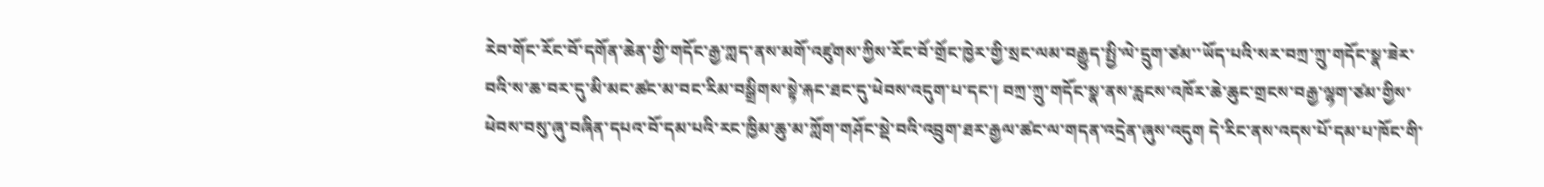རེབ་གོང་རོང་བོ་དགོན་ཆེན་གྱི་གདོང་རྒྱ་ཀླད་ནས་མགོ་འཛུགས་ཀྱིས་རོང་བོ་གྲོང་ཁྱེར་གྱི་སྲང་ལམ་བརྒྱུད་སྤྱི་ལེ་དྲུག་ཙམ་་ཡོད་པའི་སར་བཀྲ་ཀྲུ་གདོང་སྣ་ཟེར་བའི་ས་ཆ་བར་དུ་མི་མང་ཚང་མ་བང་རིམ་བསྒྲིགས་སྟེ་རྐང་ཐང་དུ་ཕེབས་འདུག་པ་དང་། བཀྲ་ཀྲུ་གདོང་སྣ་ནས་རླངས་འཁོར་ཆེ་ཆུང་གྲངས་བརྒྱ་ལྷག་ཙམ་གྱིས་ཕེབས་བསུ་ཞུ་བཞིན་དཔའ་བོ་དམ་པའི་རང་ཁྱིམ་ཆུ་མ་ཀློག་གཤོང་སྡེ་བའི་འབྲུག་ཐར་རྒྱལ་ཚང་ལ་གདན་འདྲེན་ཞུས་འདུག དེ་རིང་ནས་འདས་པོ་དམ་པ་ཁོང་གི་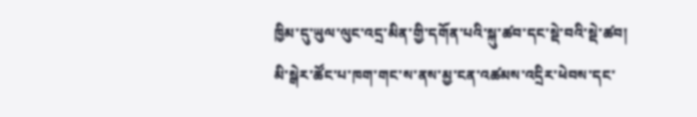ཁྱིམ་དུ་ཡུལ་ལུང་འདྲ་མིན་གྱི་དགོན་པའི་སྐུ་ཚབ་དང་སྡེ་བའི་སྡེ་ཚབ། མི་སྒེར་ཚོང་པ་ཁག་གང་ས་ནས་མྱ་ངན་འཚམས་འདྲིར་ཕེབས་དང་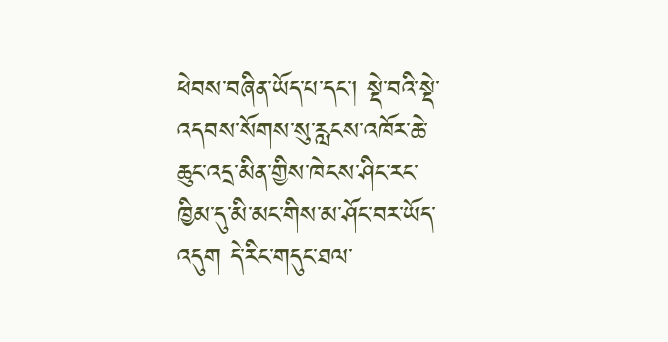ཕེབས་བཞིན་ཡོད་པ་དང་། སྡེ་བའི་སྡེ་འདབས་སོགས་སུ་རླངས་འཁོར་ཆེ་ཆུང་འདྲ་མིན་གྱིས་ཁེངས་ཤིང་རང་ཁྱིམ་དུ་མི་མང་གིས་མ་ཤོང་བར་ཡོད་འདུག དེ་རིང་གདུང་ཐལ་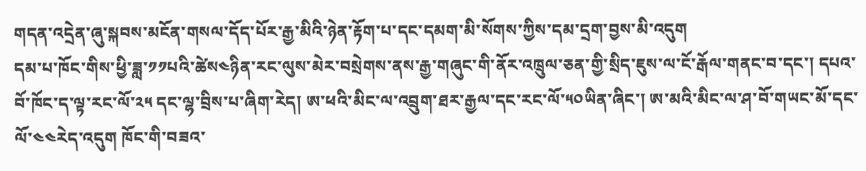གདན་འདྲེན་ཞུ་སྐབས་མངོན་གསལ་དོད་པོར་རྒྱ་མིའི་ཉེན་རྟོག་པ་དང་དམག་མི་སོགས་ཀྱིས་དམ་དྲག་བྱས་མི་འདུག
དམ་པ་ཁོང་གིས་ཕྱི་ཟླ་༡༡པའི་ཚེས༤ཉིན་རང་ལུས་མེར་བསྲེགས་ནས་རྒྱ་གཞུང་གི་ནོར་འཁྲུལ་ཅན་གྱི་སྲིད་ཇུས་ལ་ངོ་རྒོལ་གནང་བ་དང་། དཔའ་བོ་ཁོང་ད་ལྟ་རང་ལོ་༢༥ དང་ལྷ་བྲིས་པ་ཞིག་རེད། ཨ་ཕའི་མིང་ལ་འབྲུག་ཐར་རྒྱལ་དང་རང་ལོ་༥༠ཡིན་ཞིང་། ཨ་མའི་མིང་ལ་ཤ་བོ་གཡང་མོ་དང་ལོ་༤༤རེད་འདུག ཁོང་གི་བཟའ་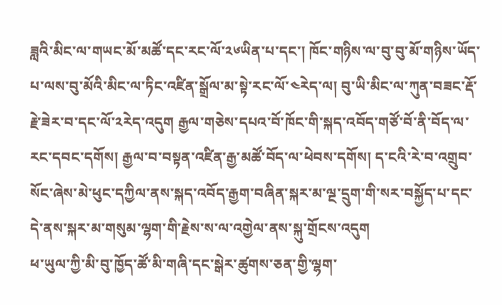ཟླའི་མིང་ལ་གཡང་མོ་མཚོ་དང་རང་ལོ་༢༦ཡིན་པ་དང་། ཁོང་གཉིས་ལ་བུ་བུ་མོ་གཉིས་ཡོད་པ་ལས་བུ་མོའི་མིང་ལ་ཏིང་འཛིན་སྒྲོལ་མ་སྟེ་རང་ལོ་༤རེད་ལ། བུ་ཡི་མིང་ལ་ཀུན་བཟང་རྡོ་རྗེ་ཟེར་བ་དང་ལོ་༢རེད་འདུག རྒྱལ་གཅེས་དཔའ་བོ་ཁོང་གི་སྐད་འབོད་གཙོ་བོ་ནི་བོད་ལ་རང་དབང་དགོས། རྒྱལ་བ་བསྟན་འཛིན་རྒྱ་མཚོ་བོད་ལ་ཕེབས་དགོས། ད་ངའི་རེ་བ་འགྲུབ་སོང་ཞེས་མེ་ཕུང་དཀྱིལ་ནས་སྐད་འབོད་རྒྱག་བཞིན་སྐར་མ་ལྔ་དྲུག་གི་སར་བསྐྱོད་པ་དང་དེ་ནས་སྐར་མ་གསུམ་ལྷག་གི་རྗེས་ས་ལ་འགྱེལ་ནས་སྐུ་གྲོངས་འདུག
ཕ་ཡུལ་ཀྱི་མི་བུ་ཁྱོད་ཚོ་མི་གཞི་དང་སྒེར་ཚུགས་ཅན་གྱི་ལྷག་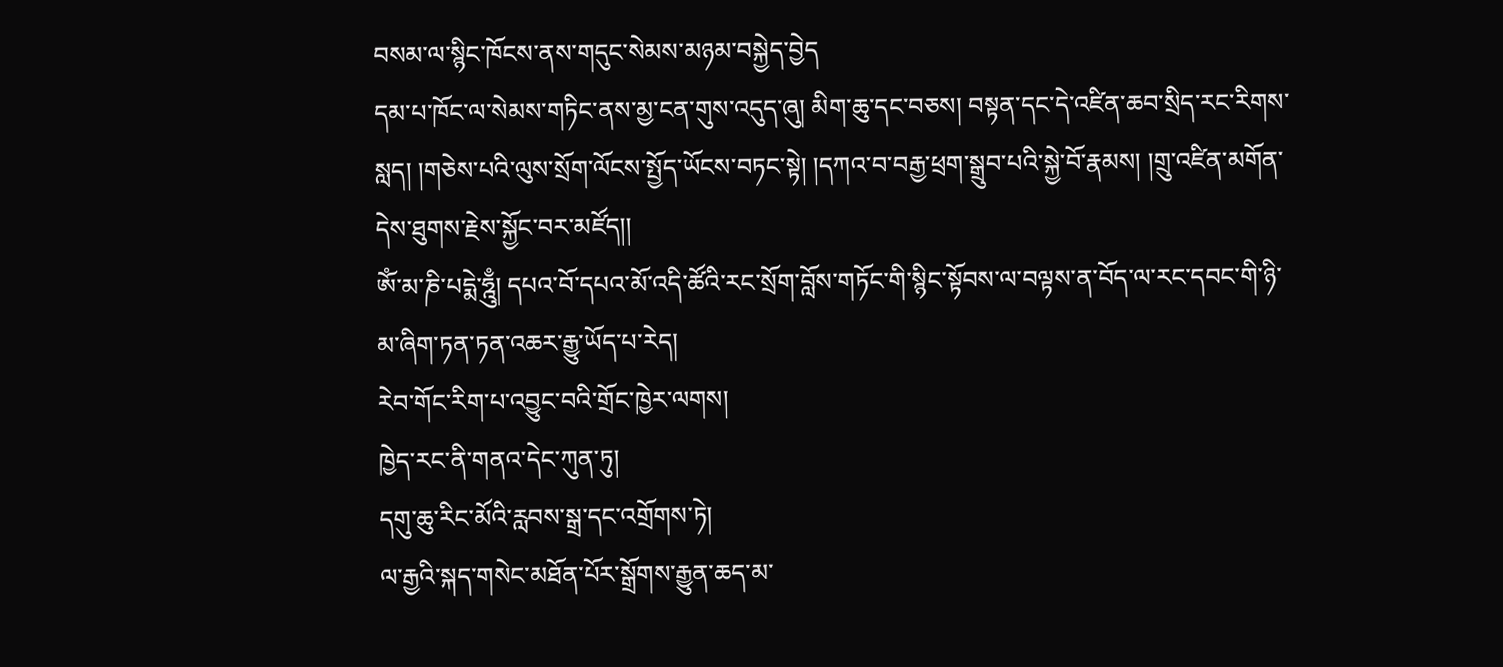བསམ་ལ་སྙིང་ཁོངས་ནས་གདུང་སེམས་མཉམ་བསྐྱེད་བྱེད
དམ་པ་ཁོང་ལ་སེམས་གཏིང་ནས་མྱ་ངན་གུས་འདུད་ཞུ། མིག་ཆུ་དང་བཅས། བསྟན་དང་དེ་འཛིན་ཆབ་སྲིད་རང་རིགས་སླད། །གཅེས་པའི་ལུས་སྲོག་ལོངས་སྤྱོད་ཡོངས་བཏང་སྟེ། །དཀའ་བ་བརྒྱ་ཕྲག་སྒྲུབ་པའི་སྐྱེ་བོ་རྣམས། །གྲུ་འཛིན་མགོན་དེས་ཐུགས་རྗེས་སྐྱོང་བར་མཛོད།།
ཨོཾ་མ་ཎི་པདྨེ་ཧྰུྃ། དཔའ་བོ་དཔའ་མོ་འདི་ཚོའི་རང་སྲོག་བློས་གཏོང་གི་སྙིང་སྟོབས་ལ་བལྟས་ན་བོད་ལ་རང་དབང་གི་ཉི་མ་ཞིག་ཏན་ཏན་འཆར་རྒྱུ་ཡོད་པ་རེད།
རེབ་གོང་རིག་པ་འབྱུང་བའི་གྲོང་ཁྱེར་ལགས།
ཁྱེད་རང་ནི་གནའ་དེང་ཀུན་ཏུ།
དགུ་ཆུ་རིང་མོའི་རླབས་སྒྲ་དང་འགྲོགས་ཏེ།
ལ་རྒྱའི་སྐད་གསེང་མཐོན་པོར་སྒྲོགས་རྒྱུན་ཆད་མ་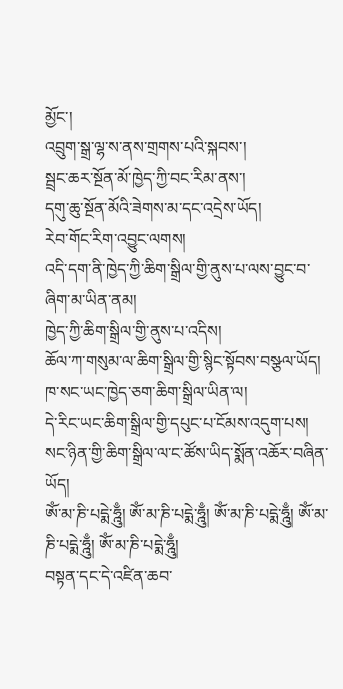མྱོང་།
འབྲུག་སྒྲ་ལྷ་ས་ནས་གྲགས་པའི་སྐབས་།
སྦྲང་ཆར་སྔོན་མོ་ཁྱེད་ཀྱི་བང་རིམ་ནས་།
དགུ་ཆུ་སྔོན་མོའི་ཟེགས་མ་དང་འདྲེས་ཡོད།
རེབ་གོང་རིག་འབྱུང་ལགས།
འདི་དག་ནི་ཁྱེད་ཀྱི་ཆིག་སྒྲིལ་གྱི་ནུས་པ་ལས་བྱུང་བ་ཞིག་མ་ཡིན་ནམ།
ཁྱེད་ཀྱི་ཆིག་སྒྲིལ་གྱི་ནུས་པ་འདིས།
ཆོལ་ཀ་གསུམ་ལ་ཆིག་སྒྲིལ་གྱི་སྙིང་སྟོབས་བསྩལ་ཡོད།
ཁ་སང་ཡང་ཁྱེད་ཅག་ཆིག་སྒྲིལ་ཡིན་ལ།
དེ་རིང་ཡང་ཆིག་སྒྲིལ་གྱི་དཔུང་པ་ངོམས་འདུག་པས།
སང་ཉིན་གྱི་ཆིག་སྒྲིལ་ལ་ང་ཚོས་ཡིད་སྨོན་འཆོར་བཞིན་ཡོད།
ཨོཾ་མ་ཎི་པདྨེ་ཧྰུྃ། ཨོཾ་མ་ཎི་པདྨེ་ཧྰུྃ། ཨོཾ་མ་ཎི་པདྨེ་ཧྰུྃ། ཨོཾ་མ་ཎི་པདྨེ་ཧྰུྃ། ཨོཾ་མ་ཎི་པདྨེ་ཧྰུྃ།
བསྟན་དང་དེ་འཛིན་ཆབ་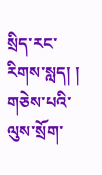སྲིད་རང་རིགས་སླད། །
གཅེས་པའི་ལུས་སྲོག་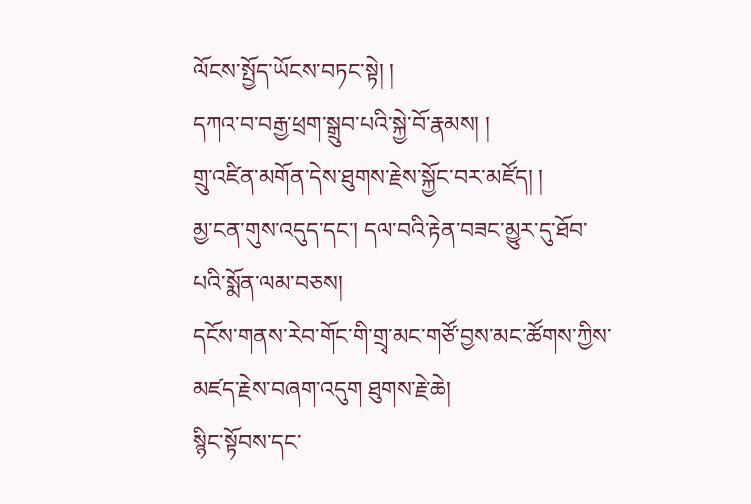ལོངས་སྤྱོད་ཡོངས་བཏང་སྟེ། །
དཀའ་བ་བརྒྱ་ཕྲག་སྒྲུབ་པའི་སྐྱེ་བོ་རྣམས། །
གྲུ་འཛིན་མགོན་དེས་ཐུགས་རྗེས་སྐྱོང་བར་མཛོད། །
མྱ་ངན་གུས་འདུད་དང་། དལ་བའི་རྟེན་བཟང་མྱུར་དུ་ཐོབ་པའི་སྨོན་ལམ་བཅས།
དངོས་གནས་རེབ་གོང་གི་གྲྭ་མང་གཙོ་བྱས་མང་ཚོགས་ཀྱིས་མཛད་རྗེས་བཞག་འདུག ཐུགས་རྗེ་ཆེ།
སྙིང་སྟོབས་དང་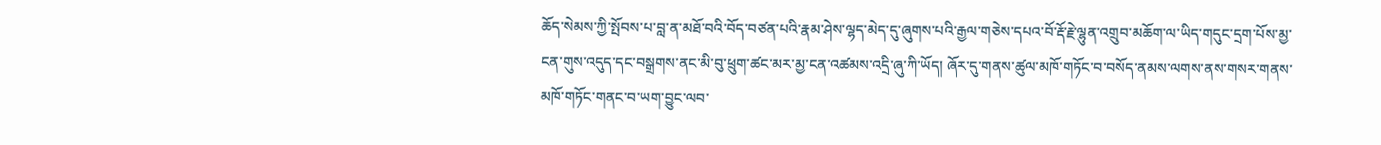ཆོད་སེམས་ཀྱི་སྤོབས་པ་བླ་ན་མཐོ་བའི་བོད་བཙན་པའི་རྣམ་ཤེས་ལྷད་མེད་དུ་ཞུགས་པའི་རྒྱལ་གཅེས་དཔའ་བོ་རྡོ་རྗེ་ལྷུན་འགྲུབ་མཆོག་ལ་ཡིད་གདུང་དྲག་པོས་མྱ་ངན་གུས་འདུད་དང་བསྒྲགས་ནང་མི་བུ་ཕྲུག་ཚང་མར་མྱ་ངན་འཚམས་འདྲི་ཞུ་ཀི་ཡོད། ཞོར་དུ་གནས་ཚུལ་མཁོ་གཏོང་བ་བསོད་ནམས་ལགས་ནས་གསར་གནས་མཁོ་གཏོང་གནང་བ་ཡག་བྱུང་ལབ་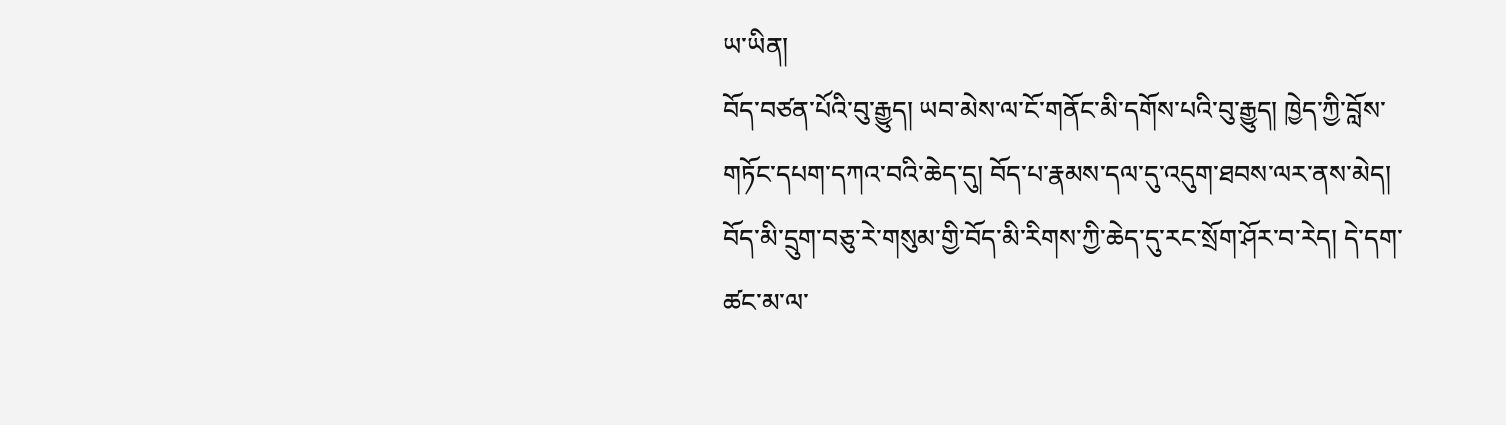ཡ་ཡིན།
བོད་བཙན་པོའི་བུ་རྒྱུད། ཡབ་མེས་ལ་ངོ་གནོང་མི་དགོས་པའི་བུ་རྒྱུད། ཁྱེད་ཀྱི་བློས་གཏོང་དཔག་དཀའ་བའི་ཆེད་དུ། བོད་པ་རྣམས་དལ་དུ་འདུག་ཐབས་ལར་ནས་མེད།
བོད་མི་དྲུག་བཅུ་རེ་གསུམ་གྱི་བོད་མི་རིགས་ཀྱི་ཆེད་དུ་རང་སྲོག་ཤོར་བ་རེད། དེ་དག་ཚང་མ་ལ་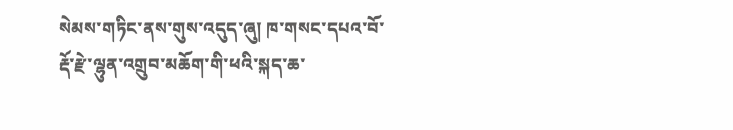སེམས་གཏིང་ནས་གུས་འདུད་ཞུ། ཁ་གསང་དཔའ་བོ་རྡོ་རྫེ་ལྷུན་འགྲུབ་མཆོག་གི་ཕའི་སྐད་ཆ་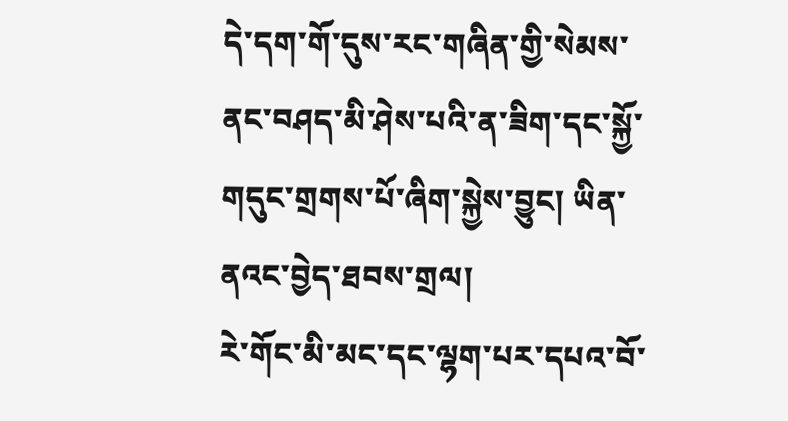དེ་དག་གོ་དུས་རང་གཞིན་གྱི་སེམས་ནང་བཤད་མི་ཤེས་པའི་ན་ཟིག་དང་སྐྱོ་གདུང་གྲགས་པོ་ཞིག་སྐྱེས་བྱུང། ཡིན་ནའང་བྱེད་ཐབས་གྲལ།
རེ་གོང་མི་མང་དང་ལྷག་པར་དཔའ་བོ་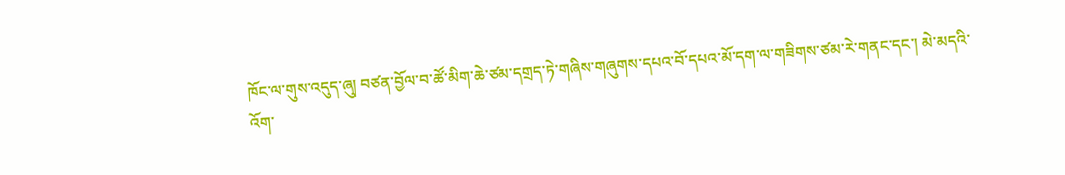ཁོང་ལ་གུས་འདུད་ཞུ། བཙན་བྱོལ་བ་ཚོ་མིག་ཆེ་ཙམ་དགྲད་ཏེ་གཞིས་གཞུགས་དཔའ་བོ་དཔའ་མོ་དག་ལ་གཟིགས་ཙམ་རེ་གནང་དང་། མེ་མདའི་འོག་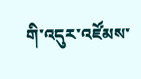གི་འདུར་འཛོམས་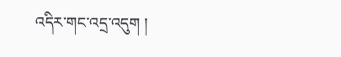འདིར་གང་འདྲ་འདུག །